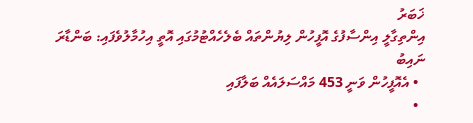ޚަބަރު
އިންތިގާލީ އިންސާފުގެ އޮފީހުން ލިޔުންތައް ބެލެހެއްޓުމުގައި އޮތީ އިހުމާލުވެފައި: ބަންޑާރަ ނައިބު
  • އެއޮފީހުން ވަނީ 453 މައްސަލައެއް ބަލާފައި
  •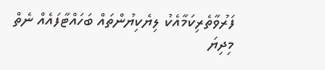ފަރުވާތެރިކަމާއެކު ލިޔެކިޔުންތައް ބަހައްޓާފައެއް ނެތް
މިދިޔަ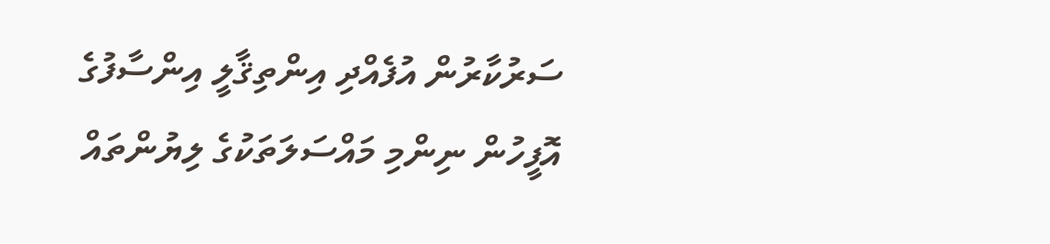ސަރުކާރުން އުފެއްދި އިންތިޤާލީ އިންސާފުގެ އޮފީހުން ނިންމި މައްސަލަތަކުގެ ލިޔުންތައް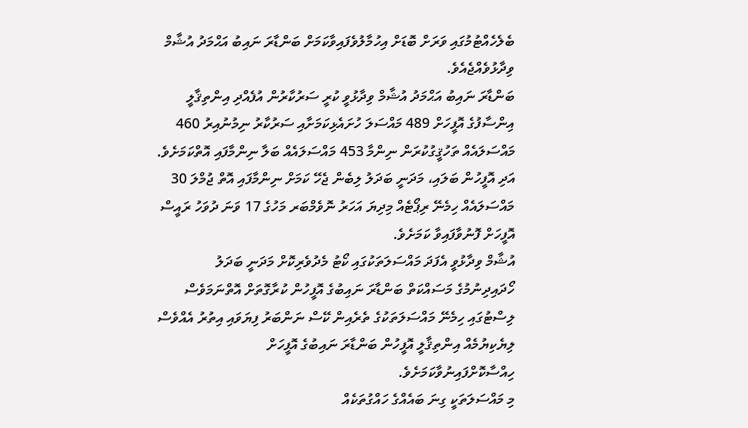ބެލެހެއްޓުމުގައި ވަރަށް ބޮޑަށް އިހުމާލުވެފައިވާކަމަށް ބަންޑާރަ ނައިބު އަޙްމަދު އުޝާމް ވިދާޅުވެއްޖެއެވެ.
ބަންޑާރަ ނައިބު އަޙްމަދު އުޝާމް ވިދާޅުވީ ކުރީ ސަރުކާރުން އުފެއްދި އިންތިޤާލީ އިންސާފުގެ އޮފީހަށް 489 މައްސަލަ ހުށައެޅިކަމަށާއި ސަރުކާރު ނިމުނުއިރު 460 މައްސަލައެއް ތަހުޤީގުކުރަން ނިންމާ 453 މައްސަލައެއް ބަލާ ނިންމާފައި އޮތްކަމަށެވެ. އަދި އޮފީހުން ބަލައި، މަދަނީ ބަދަލު ލިބެން ޖެހޭ ކަމަށް ނިންމާފައި އޮތް ޖުމްލަ 30 މައްސަލައެއް ހިމެނޭ ރިޕޯޓެއް މިދިޔަ އަހަރު ނޮވެމްބަރ މަހުގެ 17 ވަނަ ދުވަހު ރައީސް އޮފީހަށް ފޮނުވާފައިވާ ކަމަށެވެ.
އުޝާމް ވިދާޅުވީ އެފަދަ މައްސަލަތަކުގައި ކޯޓު މެދުވެރިކޮށް މަދަނީ ބަދަލު ހޯދައިދިނުމުގެ މަސައްކަތް ބަންޑާރަ ނައިބުގެ އޮފީހުން ކުރާގޮތަށް އޮތްނަމަވެސް ލިސްޓުގައި ހިމެނޭ މައްސަލަތަކުގެ ތެރެއިން ކޭސް ނަންބަރު ފިޔަވައި އިތުރު އެއްވެސް ލިޔެކިޔުމެއް އިންތިޤާލީ އޮފީހުން ބަންޑާރަ ނައިބުގެ އޮފީހަށް ހިއްސާކޮށްފައިނުވާކަމަށެވެ.
މި މައްސަލަތަކީ ގިނަ ބައެއްގެ ހައްގުތަކެއް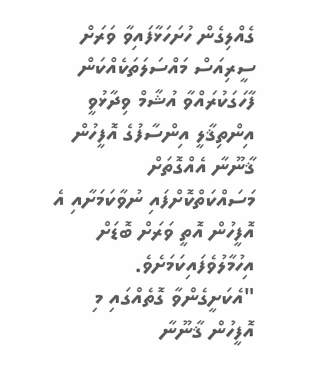ގެއްލިގެން ހުށަހަޅާފައިވާ ވަރަށް ސީރިއަސް މައްސަލަތަކެއްކަން ފާހަގަކުރައްވާ އުޝާމް ވިދާޅުވީ އިންތިޤާލީ އިންސާފުގެ އޮފީހުން ޤާނޫނާ އެއްގޮތަށް މަސައްކަތްކޮށްފައި ނުވާކަމަށާއި އެ އޮފީހުން އޮތީ ވަރަށް ބޮޑަށް އިހުމާލުވެފައިކަމަށެވެ.
"އެކަށީގެންވާ ގޮތެއްގައި މި އޮފީހުން ޤާނޫނާ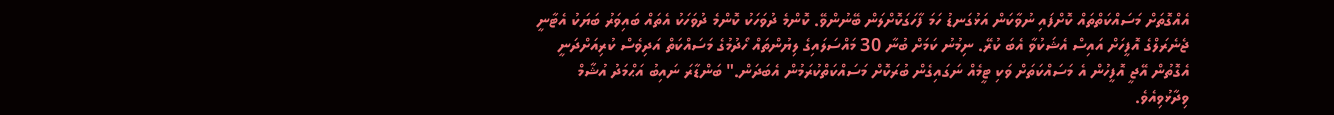އެއްގޮތަށް މަސައްކަތްތައް ކޮށްފައި ނުވާކަން އަޅުގަނޑު ހަމަ ފާހަގަކޮށްލަން ބޭނުންވޭ. ކޮންމެ ދުވަހަކު ކޮންމެ ދުވަހަކު އެތައް ބައިވަރު ބަޔަކު އެޓާނީ ޖެނެރަލްގެ އޮފީހަށް އައިސް އެޝަކުވާ އެބަ ކުރޭ. ނިމުނު ކަމަށް ބުނާ 30 މައްސަލައިގެ ލިޔުންތައް ހޯދުމުގެ މަސައްކަތް އަދިވެސް ކުރިއަށްދަނީ އެގޮތުން އޭޖީ އޮފީހުން އެ މަސައްކަތަށް ވަކި ޓީމެއް ނަގައިގެން ބުރަކޮށް މަސައްކަތްކުރަމުން އެބަދަން." ބަންޑާރަ ނައިބު އަޙްމަދު އުޝާމް ވިދާޅުވިއެވެ.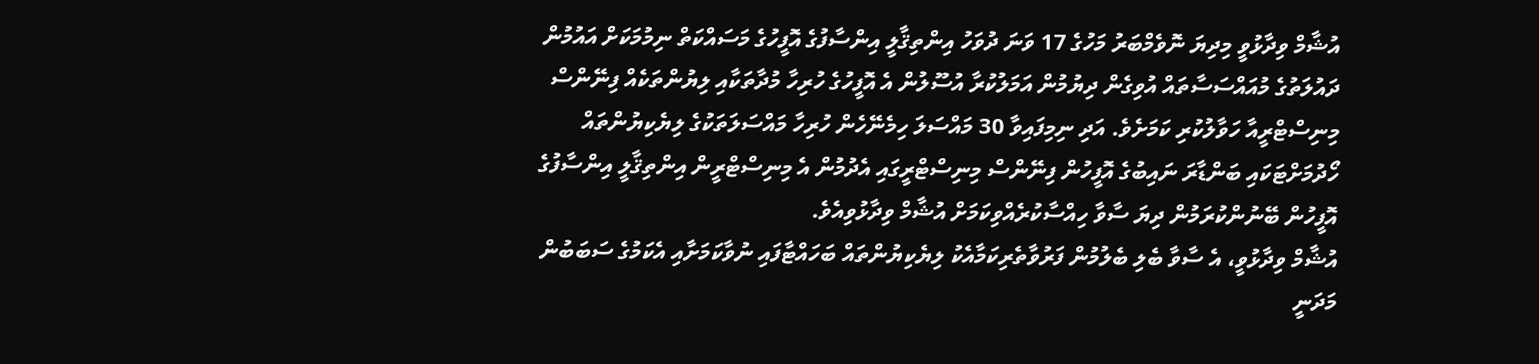އުޝާމް ވިދާޅުވީ މިދިޔަ ނޮވެމްބަރު މަހުގެ 17 ވަނަ ދުވަހު އިންތިޤާލީ އިންސާފުގެ އޮފީހުގެ މަސައްކަތް ނިމުމަކަށް އައުމުން ދައުލަތުގެ މުއައްސަސާތައް އުވިގެން ދިޔުމުން އަމަލުކުރާ އުސޫލުން އެ އޮފީހުގެ ހުރިހާ މުދާތަކާއި ލިޔުންތަކެއް ފިނޭންސް މިނިސްޓްރީއާ ހަވާލުކުރި ކަމަށެވެ. އަދި ނިމިފައިވާ 30 މައްސަލަ ހިމެނޭހެން ހުރިހާ މައްސަލަތަކުގެ ލިޔެކިޔުންތައް ހޯދުމަށްޓަކައި ބަންޑާރަ ނައިބުގެ އޮފީހުން ފިނޭންސް މިނިސްޓްރީގައި އެދުމުން އެ މިނިސްޓްރީން އިންތިޤާލީ އިންސާފުގެ އޮފީހުން ބޭނުންކުރަމުން ދިޔަ ސާވާ ހިއްސާކުރެއްވިކަމަށް އުޝާމް ވިދާޅުވިއެވެ.
އުޝާމް ވިދާޅުވީ، އެ ސާވާ ބެލި ބެލުމުން ފަރުވާތެރިކަމާއެކު ލިޔެކިޔުންތައް ބަހައްޓާފައި ނުވާކަމަށާއި އެކަމުގެ ސަބަބުން މަދަނީ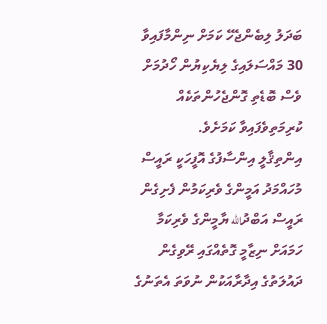ބަދަލު ލިބެންޖެހޭ ކަމަށް ނިންމާފައިވާ 30 މައްސަލައިގެ ލިޔެކިޔުން ހޯދުމަށް ވެސް ބޮޑެތި ގޮންޖެހުންތަކެއް ކުރިމަތިވެފައިވާ ކަމަށެވެ.
އިންތިޤާލީ އިންސާފުގެ އޮފީހަކީ ރައީސް މުހައްމަދު އަމީންގެ ވެރިކަމުން ފެށިގެން ރައީސް އަބްދުالله ޔާމީންގެ ވެރިކަމާ ހަމައަށް ނިޒާމީ ގޮތެއްގައި ރޭވިގެން ދައުލަތުގެ އިދާރާއަކުން ނުވަތަ އެތަނުގެ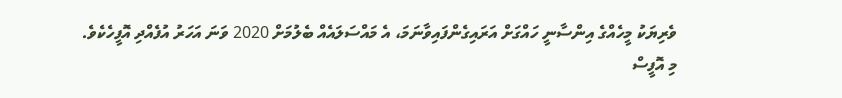ވެރިޔަކު މީހެއްގެ އިންސާނީ ހައްގަށް އަރައިގެންފައިވާނަމަ، އެ މައްސަލައެއް ބެލުމަށް 2020 ވަނަ އަހަރު އުފެއްދި އޮފީހެކެވެ.
މި އޮފީސް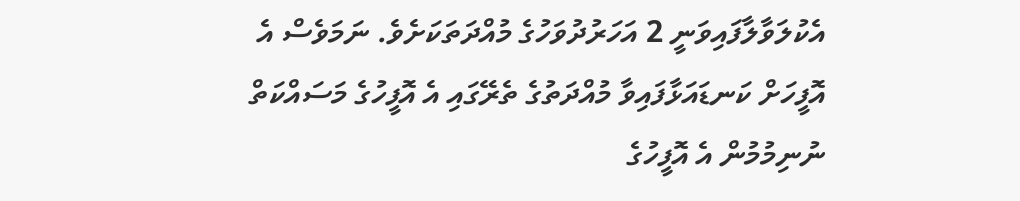އެކުލަވާލާފައިވަނީ 2 އަހަރުދުވަހުގެ މުއްދަތަކަށެވެ. ނަމަވެސް އެ އޮފީހަށް ކަނޑައަޅާފައިވާ މުއްދަތުގެ ތެރޭގައި އެ އޮފީހުގެ މަސައްކަތް ނުނިމުމުން އެ އޮފީހުގެ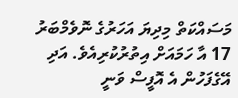މަސައްކަތް މިދިޔަ އަހަރުގެ ނޮވެމްބަރު 17 އާ ހަމައަށް އިތުރުކުރިއެވެ. އަދި އޭގެފަހުން އެ އޮފީސް ވަނީ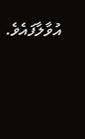އުވާލާފައެވެ.